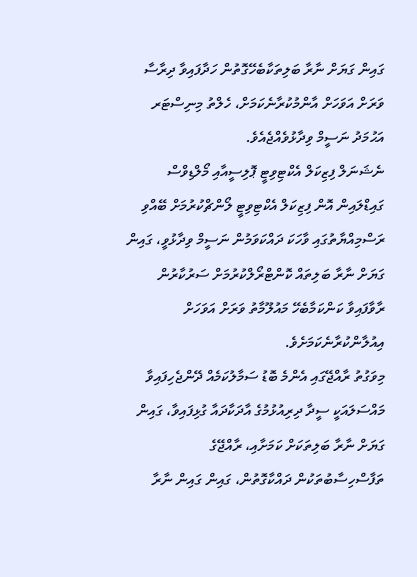ގައިން ގަޔަށް ނާރާ ބަލިތަކާބެހޭގޮތުން ހަދާފައިވާ ދިރާސާ ވަރަށް އަވަހަށް އާންމުކުރާނެކަމަށް، ހެލްތު މިނިސްޓަރ އަޙުމަދު ނަސީމް ވިދާޅުވެއްޖެއެވެ.
ނެޝަނަލް ފިޒިކަލް އެކްޓިވިޓީ ޕޮލިސީއާއި މޯލްޑިވްސް ގައިޑްލައިން އޮން ފިޒިކަލް އެކްޓިވިޓީ ލޯންޗްކުރުމަށް ބޭއްވި ރަސްމިއްޔާތުގައި ވާހަކަ ދައްކަވަމުން ނަސީމް ވިދާޅުވީ، ގައިން ގަޔަށް ނާރާ ބަލިތައް ކޮންޓްރޯލްކުރުމަށް ސަރުކާރުން ރާވާފައިވާ ކަންކަމާބެހޭ މައުލޫމާތު ވަރަށް އަވަހަށް އިއުލާންކުރާނެކަމަށެވެ.
މިވަގުތު ރާއްޖޭގައި އެންމެ ބޮޑު ސަމާލުކަމެއް ދޭންޖެހިފައިވާ މައްސަލައަކީ ސީދާ ދިރިއުޅުމުގެ އާދަކާދައާ ގުޅިފައިވާ، ގައިން ގަޔަށް ނާރާ ބަލިތަކަށް ކަމަށާއި، ރާއްޖޭގެ ތަފާސްހިސާބުތަކުން ދައްކާގޮތުން، ގައިން ގައިން ނާރާ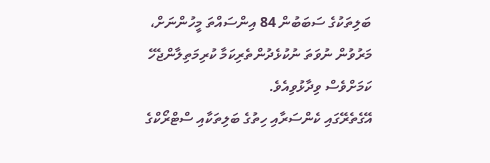ބަލިތަކުގެ ސަބަބުން 84 އިންސައްތަ މީހުންނަށް، މަރުވުން ނުވަތަ ނުކުޅެދުންތެރިކަމާ ކުރިމަތިލާންޖެހޭ ކަމަށްވެސް ވިދާޅުވިއެވެ.
އޭގެތެރޭގައި ކެންސަރާއި ހިތުގެ ބަލިތަކާއި ސްޓްރޯކްގެ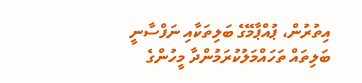އިތުރުން، ޕުއްޕާމޭގެ ބަލިތަކާއި ނަފްސާނީ ބަލިތައް ތަހައްމަލުކުރަމުންދާ މީހުންގެ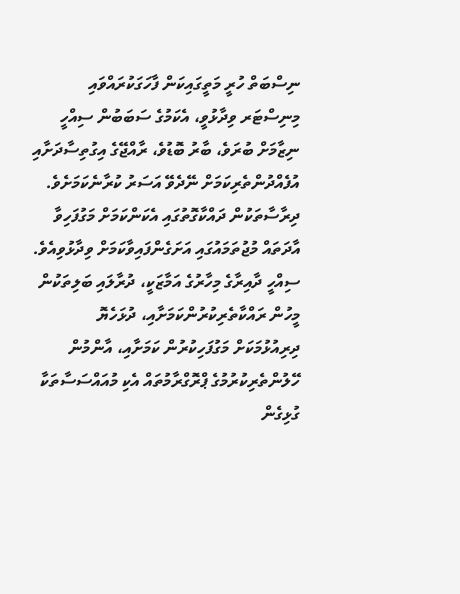ނިސްބަތް ހުރީ މަތީގައިކަން ފާހަގަކުރައްވައި މިނިސްޓަރ ވިދާޅުވީ، އެކަމުގެ ސަބަބުން ސިއްހީ ނިޒާމަށް ބުރަވެ، ބާރު ބޮޑުވެ، ރާއްޖޭގެ އިގުތިސާދަށާއި އުފެއްދުންތެރިކަމަށް ނޭދެވޭ އަސަރު ކުރާނެކަމަށެވެ. ދިރާސާތަކުން ދައްކާގޮތުގައި އެކަންކަމަށް މަގުފަހިވާ އާދަތައް މުޖުތަމައުގައި އަށަގެންފައިވާކަމަށް ވިދާޅުވިއެވެ.
ސިއްހީ ދާއިރާގެ މިހާރުގެ އަމާޒަކީ، ދުރާލައި ބަލިތަކުން މީހުން ރައްކާތެރިކުރުންކަމަށާއި، ދުޅަހެޔޮ ދިރިއުޅުމަކަށް މަގުފަހިކުރުން ކަމަށާއި، އާންމުން ހޭލުންތެރިކުރުމުގެ ޕްރޮގްރާމުތައް އެކި މުއައްސަސާތަކާ ގުޅިގެން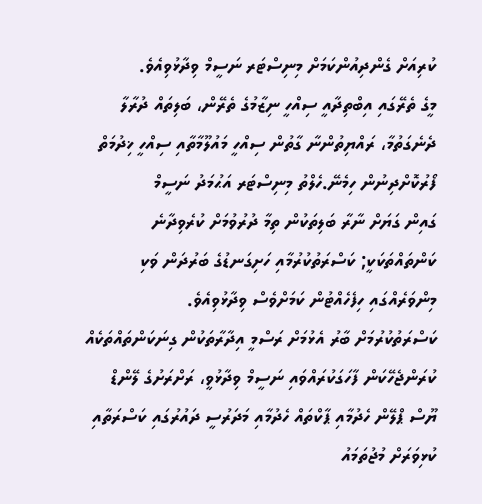ކުރިއަށް ގެންދިއުންކަމަށް މިނިސްޓަރ ނަސީމް ވިދާޅުވިއެވެ.
މީގެ ތެރޭގައި އިބްތިދާއީ ސިއްހީ ނިޒާމުގެ ތެރޭން، ބަލިތައް ދުރާލާ ދެނެގަތުމާ، ރައްޔިތުންނާ ގާތުން ސިއްހީ މައުލޫމާތާއި ސިއްހީ ޚިދުމަތް ފޯރުކޮށްދިނުން ހިމެނޭ.ހެލްތު މިނިސްޓަރ އަޙުމަދު ނަސީމް
ގައިން ގަޔަށް ނާރާ ބަލިތަކުން ތިމާ ދުރުވުމަށް ކުރެވިދާނެ ކަންތައްތަކަކީ; ކަސްރަތުކުރުމާއި ހަށިގަނޑުގެ ބަރުދަން ވަކި މިންވަރެއްގައި ހިފެހެއްޓުން ކަމަށްވެސް ވިދާޅުވިއެވެ.
ކަސްރަތުކުރުމަށް ބާރު އެޅުމަށް ރަސްމީ އިދާރާތަކުން ގިނަކަންތައްތަކެއް ކުރަންޖެހޭކަން ފާހަގަކުރައްވައި ނަސީމް ވިދާޅުވީ، ރަށްރަށުގެ ލޭންޑް ޔޫސް ޕްލޭން ހެދުމާއި ޕާކްތައް ހެދުމާއި މަދަރުސީ ދައުރުގައި ކަސްރަތާއި ކުޅިވަރަށް މުޖުތަމައު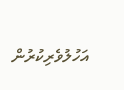އަހުލުވެރިކުރުން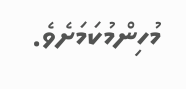މުހިންމުކަމަށެވެ.